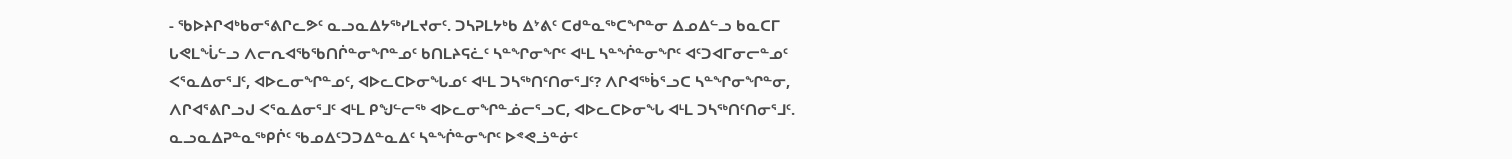- ᖃᐅᔨᒋᐊᒃᑲᓂᕐᕕᒋᓚᕗᑦ ᓇᓗᓇᐃᔭᖅᓯᒪᔪᓂᑦ. ᑐᓴᕈᒪᔭᒃᑲ ᐃᔾᕕᑦ ᑕᑯᓐᓇᖅᑕᖏᓐᓂ ᐃᓄᐃᓪᓗ ᑲᓇᑕᒥ ᒐᕙᒪᖔᓪᓗ ᐱᓕᕆᐊᖃᖃᑎᒌᓐᓂᖏᓐᓄᑦ ᑲᑎᒪᔨᕋᓛᑦ ᓴᓐᖏᓂᖏᑦ ᐊᒻᒪ ᓴᓐᖐᓐᓂᖏᑦ ᐊᑦᑐᐊᒥᓂᓕᓐᓄᑦ ᐸᕐᓇᐃᓂᕐᒧᑦ, ᐊᐅᓚᓂᖏᓐᓄᑦ, ᐊᐅᓚᑕᐅᓂᖓᓄᑦ ᐊᒻᒪ ᑐᓴᖅᑎᑦᑎᓂᕐᒧᑦ? ᐱᒋᐊᖅᑳᕐᓗᑕ ᓴᓐᖏᓂᖏᓐᓂ, ᐱᒋᐊᕐᕕᒋᓗᒍ ᐸᕐᓇᐃᓂᕐᒧᑦ ᐊᒻᒪ ᑭᖑᓪᓕᖅ ᐊᐅᓚᓂᖏᓐᓅᓕᕐᓗᑕ, ᐊᐅᓚᑕᐅᓂᖓ ᐊᒻᒪ ᑐᓴᖅᑎᑦᑎᓂᕐᒧᑦ. ᓇᓗᓇᐃᕈᓐᓇᖅᑭᒌᑦ ᖃᓄᐃᑦᑐᑐᐃᓐᓇᐃᑦ ᓴᓐᖐᓐᓂᖏᑦ ᐅᕝᕙᓘᓐᓃᑦ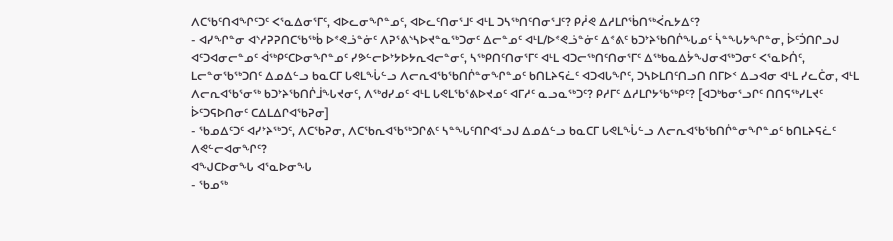ᐱᑕᖃᑦᑎᐊᖏᑦᑐᑦ ᐸᕐᓇᐃᓂᕐᒥᑦ, ᐊᐅᓚᓂᖏᓐᓄᑦ, ᐊᐅᓚᑦᑎᓂᕐᒧᑦ ᐊᒻᒪ ᑐᓴᖅᑎᑦᑎᓂᕐᒧᑦ? ᑭᓲᕙ ᐃᓱᒪᒋᖄᑎᖅᐹᕆᔭᐃᑦ?
- ᐊᓯᖏᓐᓂ ᐊᔅᓱᕈᕈᑎᑕᖃᖅᑳ ᐅᕝᕙᓘᓐᓃᑦ ᐱᕈᕐᕕᔅᓴᐅᔪᓐᓇᖅᑐᓂᑦ ᐃᓕᓐᓄᑦ ᐊᒻᒪ/ᐅᕝᕙᓘᓐᓃᑦ ᐃᕝᕕᑦ ᑲᑐᔾᔨᖃᑎᒌᖓᓄᑦ ᓵᓐᖓᔭᖏᓐᓂ, ᐆᑦᑑᑎᒋᓗᒍ ᐊᑦᑐᐊᓂᓕᓐᓄᑦ ᐋᖅᑭᑦᑕᐅᓂᖏᓐᓄᑦ ᓯᕗᓪᓕᐅᔾᔭᐅᔭᕆᐊᓕᓐᓂᑦ, ᓴᖅᑭᑎᑦᑎᓂᕐᒥᑦ ᐊᒻᒪ ᐊᑐᓕᖅᑎᑦᑎᓂᕐᒥᑦ ᐃᖅᑲᓇᐃᔮᖑᓂᐊᖅᑐᓂᑦ ᐸᕐᓇᐅᑏᑦ, ᒪᓕᓐᓂᖃᖅᑐᑎᑦ ᐃᓄᐃᓪᓗ ᑲᓇᑕᒥ ᒐᕙᒪᖔᓪᓗ ᐱᓕᕆᐊᖃᖃᑎᒌᓐᓂᖏᓐᓄᑦ ᑲᑎᒪᔨᕋᓛᑦ ᐊᑐᐊᒐᖏᑦ, ᑐᓴᐅᒪᑎᑦᑎᓗᑎ ᑎᒥᐅᑉ ᐃᓗᐊᓂ ᐊᒻᒪ ᓯᓚᑖᓂ, ᐊᒻᒪ ᐱᓕᕆᐊᖃᕐᓂᖅ ᑲᑐᔾᔨᖃᑎᒌᒨᖓᔪᓂᑦ, ᐱᖅᑯᓯᓄᑦ ᐊᒻᒪ ᒐᕙᒪᖃᕐᕕᐅᔪᓄᑦ ᐊᒥᓱᑦ ᓇᓗᓇᖅᑐᑦ? ᑭᓱᒥᑦ ᐃᓱᒪᒋᔭᖃᖅᑭᑦ? [ᐊᑐᒃᑲᓂᕐᓗᒋᑦ ᑎᑎᕋᖅᓯᒪᔪᑦ ᐆᑦᑐᕋᐅᑎᓂᑦ ᑕᐃᒪᐃᒋᐊᖃᕈᓂ]
- ᖃᓄᐃᑦᑐᑦ ᐊᓯᔾᔨᖅᑐᑦ, ᐱᑕᖃᕈᓂ, ᐱᑕᖃᕆᐊᖃᖅᑐᒋᕕᑦ ᓴᓐᖓᑦᑎᒋᐊᕐᓗᒍ ᐃᓄᐃᓪᓗ ᑲᓇᑕᒥ ᒐᕙᒪᖔᓪᓗ ᐱᓕᕆᐊᖃᖃᑎᒌᓐᓂᖏᓐᓄᑦ ᑲᑎᒪᔨᕋᓛᑦ ᐱᕙᓪᓕᐊᓂᖏᑦ?
ᐊᖑᑕᐅᓂᖓ ᐊᕐᓇᐅᓂᖓ
- ᖃᓄᖅ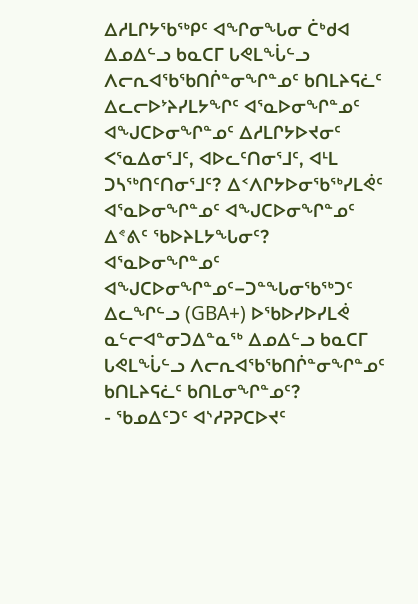ᐃᓱᒪᒋᔭᖃᖅᑭᑦ ᐊᖏᓂᖓᓂ ᑖᒃᑯᐊ ᐃᓄᐃᓪᓗ ᑲᓇᑕᒥ ᒐᕙᒪᖔᓪᓗ ᐱᓕᕆᐊᖃᖃᑎᒌᓐᓂᖏᓐᓄᑦ ᑲᑎᒪᔨᕋᓛᑦ ᐃᓚᓕᐅᔾᔨᓯᒪᔭᖏᑦ ᐊᕐᓇᐅᓂᖏᓐᓄᑦ ᐊᖑᑕᐅᓂᖏᓐᓄᑦ ᐃᓱᒪᒋᔭᐅᔪᓂᑦ ᐸᕐᓇᐃᓂᕐᒧᑦ, ᐊᐅᓚᑦᑎᓂᕐᒧᑦ, ᐊᒻᒪ ᑐᓴᖅᑎᑦᑎᓂᕐᒧᑦ? ᐃᑉᐱᒋᔭᐅᓂᖃᖅᓯᒪᕚᑦ ᐊᕐᓇᐅᓂᖏᓐᓄᑦ ᐊᖑᑕᐅᓂᖏᓐᓄᑦ ᐃᕝᕕᑦ ᖃᐅᔨᒪᔭᖓᓂᑦ? ᐊᕐᓇᐅᓂᖏᓐᓄᑦ ᐊᖑᑕᐅᓂᖏᓐᓄᑦ−ᑐᓐᖓᓂᖃᖅᑐᑦ ᐃᓚᖏᓪᓗ (GBA+) ᐅᖃᐅᓯᐅᓯᒪᕚ ᓇᓪᓕᐊᓐᓂᑐᐃᓐᓇᖅ ᐃᓄᐃᓪᓗ ᑲᓇᑕᒥ ᒐᕙᒪᖔᓪᓗ ᐱᓕᕆᐊᖃᖃᑎᒌᓐᓂᖏᓐᓄᑦ ᑲᑎᒪᔨᕋᓛᑦ ᑲᑎᒪᓂᖏᓐᓄᑦ?
- ᖃᓄᐃᑦᑐᑦ ᐊᔅᓱᕈᕈᑕᐅᔪᑦ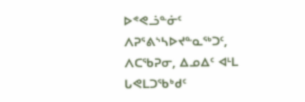ᐅᕝᕙᓘᓐᓃᑦ ᐱᕈᕐᕕᔅᓴᐅᔪᓐᓇᖅᑐᑦ, ᐱᑕᖃᕈᓂ, ᐃᓄᐃᑦ ᐊᒻᒪ ᒐᕙᒪᑐᖃᒃᑯᑦ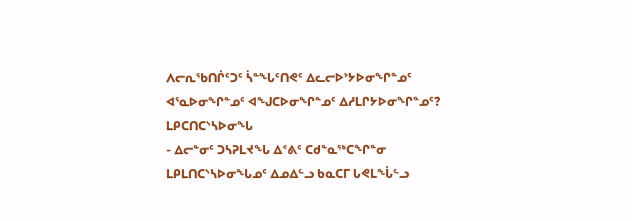ᐱᓕᕆᖃᑎᒌᑦᑐᑦ ᓵᓐᖓᑦᑎᕙᑦ ᐃᓚᓕᐅᔾᔭᐅᓂᖏᓐᓄᑦ ᐊᕐᓇᐅᓂᖏᓐᓄᑦ ᐊᖑᑕᐅᓂᖏᓐᓄᑦ ᐃᓱᒪᒋᔭᐅᓂᖏᓐᓄᑦ?
ᒪᑭᑕᑎᑕᔅᓴᐅᓂᖓ
- ᐃᓕᓐᓂᑦ ᑐᓴᕈᒪᔪᖓ ᐃᕝᕕᑦ ᑕᑯᓐᓇᖅᑕᖏᓐᓂ ᒪᑭᒪᑎᑕᔅᓴᐅᓂᖓᓄᑦ ᐃᓄᐃᓪᓗ ᑲᓇᑕᒥ ᒐᕙᒪᖔᓪᓗ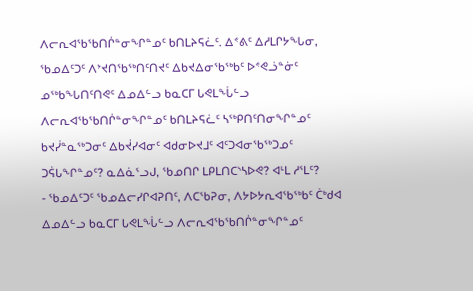ᐱᓕᕆᐊᖃᖃᑎᒌᓐᓂᖏᓐᓄᑦ ᑲᑎᒪᔨᕋᓛᑦ. ᐃᕝᕕᑦ ᐃᓱᒪᒋᔭᖓᓂ, ᖃᓄᐃᑦᑐᑦ ᐱᔾᔪᑎᖃᖅᑎᑦᑎᔪᑦ ᐃᑲᔪᐃᓂᖃᖅᑲᑦ ᐅᕝᕙᓘᓐᓃᑦ ᓄᖅᑲᖓᑎᑦᑎᕙᑦ ᐃᓄᐃᓪᓗ ᑲᓇᑕᒥ ᒐᕙᒪᖔᓪᓗ ᐱᓕᕆᐊᖃᖃᑎᒌᓐᓂᖏᓐᓄᑦ ᑲᑎᒪᔨᕋᓛᑦ ᓴᖅᑭᑎᑦᑎᓂᖏᓐᓄᑦ ᑲᔪᓰᓐᓇᖅᑐᓂᑦ ᐃᑲᔫᓯᐊᓂᑦ ᐊᑯᓂᐅᔪᒧᑦ ᐊᑦᑐᐊᓂᖃᖅᑐᓄᑦ ᑐᕌᒐᖏᓐᓄᑦ? ᓇᐃᓈᕐᓗᒍ, ᖃᓄᑎᒋ ᒪᑭᒪᑎᑕᔅᓴᐅᕙ? ᐊᒻᒪ ᓱᕐᒪᑦ?
- ᖃᓄᐃᑦᑐᑦ ᖃᓄᐃᓕᓯᒋᐊᕈᑎᑦ, ᐱᑕᖃᕈᓂ, ᐱᔭᐅᔭᕆᐊᖃᖅᑲᑦ ᑖᒃᑯᐊ ᐃᓄᐃᓪᓗ ᑲᓇᑕᒥ ᒐᕙᒪᖔᓪᓗ ᐱᓕᕆᐊᖃᖃᑎᒌᓐᓂᖏᓐᓄᑦ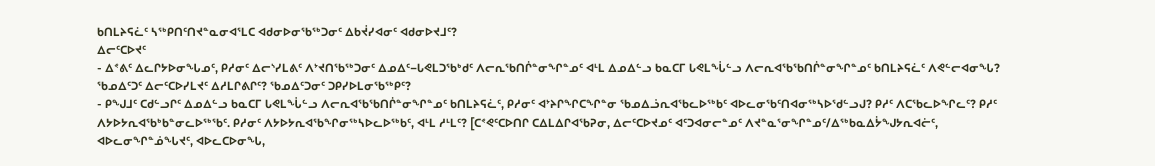ᑲᑎᒪᔨᕋᓛᑦ ᓴᖅᑭᑎᑦᑎᔪᓐᓇᓂᐊᕐᒪᑕ ᐊᑯᓂᐅᓂᖃᖅᑐᓂᑦ ᐃᑲᔫᓯᐊᓂᑦ ᐊᑯᓂᐅᔪᒧᑦ?
ᐃᓕᑦᑕᐅᔪᑦ
- ᐃᕝᕕᑦ ᐃᓚᒋᔭᐅᓂᖓᓄᑦ, ᑭᓱᓂᑦ ᐃᓕᔅᓯᒪᕕᑦ ᐱᔾᔪᑎᖃᖅᑐᓂᑦ ᐃᓄᐃᑦ−ᒐᕙᒪᑐᖃᒃᑯᑦ ᐱᓕᕆᖃᑎᒌᓐᓂᖏᓐᓄᑦ ᐊᒻᒪ ᐃᓄᐃᓪᓗ ᑲᓇᑕᒥ ᒐᕙᒪᖔᓪᓗ ᐱᓕᕆᐊᖃᖃᑎᒌᓐᓂᖏᓐᓄᑦ ᑲᑎᒪᔨᕋᓛᑦ ᐱᕙᓪᓕᐊᓂᖓ? ᖃᓄᐃᑦᑐᑦ ᐃᓕᑦᑕᐅᓯᒪᔪᑦ ᐃᓱᒪᒋᕕᒋᑦ? ᖃᓄᐃᑦᑐᓂᑦ ᑐᑭᓯᐅᒪᓂᖃᖅᑭᑦ?
- ᑭᖑᒧᑦ ᑕᑯᓪᓗᒋᑦ ᐃᓄᐃᓪᓗ ᑲᓇᑕᒥ ᒐᕙᒪᖔᓪᓗ ᐱᓕᕆᐊᖃᖃᑎᒌᓐᓂᖏᓐᓄᑦ ᑲᑎᒪᔨᕋᓛᑦ, ᑭᓱᓂᑦ ᐊᔾᔨᒋᖏᑕᖏᓐᓂ ᖃᓄᐃᓘᕆᐊᖃᓚᐅᖅᑲᑦ ᐊᐅᓚᓂᖃᑦᑎᐊᓂᖅᓴᐅᖁᓪᓗᒍ? ᑭᓱᑦ ᐱᑕᖃᓚᐅᖏᓚᑦ? ᑭᓱᑦ ᐱᔭᐅᔭᕆᐊᖃᒃᑲᓐᓂᓚᐅᖅᖃᑦ. ᑭᓱᓂᑦ ᐱᔭᐅᔭᕆᐊᖃᖏᓂᖅᓴᐅᓚᐅᖅᑲᑦ, ᐊᒻᒪ ᓱᒻᒪᑦ? [ᑕᕝᕙᑦᑕᐅᑎᒋ ᑕᐃᒪᐃᒋᐊᖃᕈᓂ, ᐃᓕᑦᑕᐅᔪᓄᑦ ᐊᑦᑐᐊᓂᓕᓐᓄᑦ ᐱᔪᓐᓇᕐᓂᖏᓐᓄᑦ/ᐃᖅᑲᓇᐃᔮᖑᔭᕆᐊᓖᑦ, ᐊᐅᓚᓂᖏᓐᓅᖓᔪᑦ, ᐊᐅᓚᑕᐅᓂᖓ,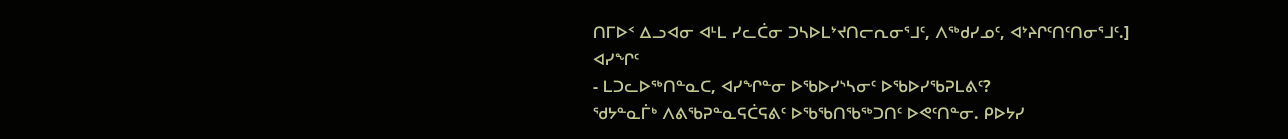ᑎᒥᐅᑉ ᐃᓗᐊᓂ ᐊᒻᒪ ᓯᓚᑖᓂ ᑐᓴᐅᒪᔾᔪᑎᓕᕆᓂᕐᒧᑦ, ᐱᖅᑯᓯᓄᑦ, ᐊᔾᔨᒋᑦᑎᑦᑎᓂᕐᒧᑦ.]
ᐊᓯᖏᑦ
- ᒪᑐᓚᐅᖅᑎᓐᓇᑕ, ᐊᓯᖏᓐᓂ ᐅᖃᐅᓯᔅᓴᓂᑦ ᐅᖃᐅᓯᖃᕈᒪᕕᑦ?
ᖁᔭᓐᓇᒦᒃ ᐱᕕᖃᕈᓐᓇᕋᑖᕋᕕᑦ ᐅᖃᖃᑎᖃᖅᑐᑎᑦ ᐅᕙᑦᑎᓐᓂ. ᑭᐅᔭᓯ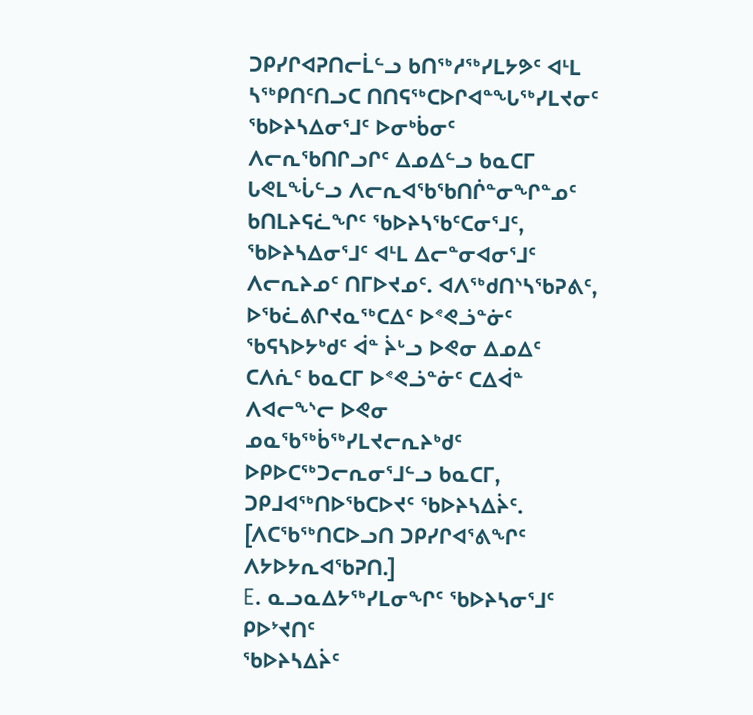ᑐᑭᓯᒋᐊᕈᑎᓕᒫᓪᓗ ᑲᑎᖅᓱᖅᓯᒪᔭᕗᑦ ᐊᒻᒪ ᓴᖅᑭᑎᑦᑎᓗᑕ ᑎᑎᕋᖅᑕᐅᒋᐊᓐᖓᖅᓯᒪᔪᓂᑦ ᖃᐅᔨᓴᐃᓂᕐᒧᑦ ᐅᓂᒃᑳᓂᑦ ᐱᓕᕆᖃᑎᒋᓗᒋᑦ ᐃᓄᐃᓪᓗ ᑲᓇᑕᒥ ᒐᕙᒪᖔᓪᓗ ᐱᓕᕆᐊᖃᖃᑎᒌᓐᓂᖏᓐᓄᑦ ᑲᑎᒪᔨᕋᓛᖏᑦ ᖃᐅᔨᓴᖃᑦᑕᓂᕐᒧᑦ, ᖃᐅᔨᓴᐃᓂᕐᒧᑦ ᐊᒻᒪ ᐃᓕᓐᓂᐊᓂᕐᒧᑦ ᐱᓕᕆᔨᓄᑦ ᑎᒥᐅᔪᓄᑦ. ᐊᐱᖅᑯᑎᔅᓴᖃᕈᕕᑦ, ᐅᖃᓛᕕᒋᔪᓇᖅᑕᐃᑦ ᐅᕝᕙᓘᓐᓃᑦ ᖃᕋᓴᐅᔭᒃᑯᑦ ᐋᓐ ᔩᒡᓗ ᐅᕙᓂ ᐃᓄᐃᑦ ᑕᐱᕇᑦ ᑲᓇᑕᒥ ᐅᕝᕙᓘᓐᓃᑦ ᑕᐃᐋᓐ ᐱᐊᓕᖕᔅᓕ ᐅᕙᓂ ᓄᓇᖃᖅᑳᖅᓯᒪᔪᓕᕆᔨᒃᑯᑦ ᐅᑭᐅᑕᖅᑐᓕᕆᓂᕐᒧᓪᓗ ᑲᓇᑕᒥ, ᑐᑭᒧᐊᖅᑎᐅᖃᑕᐅᔪᑦ ᖃᐅᔨᓴᐃᔩᑦ. [ᐱᑕᖃᖅᑎᑕᐅᓗᑎ ᑐᑭᓯᒋᐊᕐᕕᖏᑦ ᐱᔭᐅᔭᕆᐊᖃᕈᑎ.]
E. ᓇᓗᓇᐃᔭᖅᓯᒪᓂᖏᑦ ᖃᐅᔨᓴᓂᕐᒧᑦ ᑭᐅᔾᔪᑎᑦ
ᖃᐅᔨᓴᐃᔩᑦ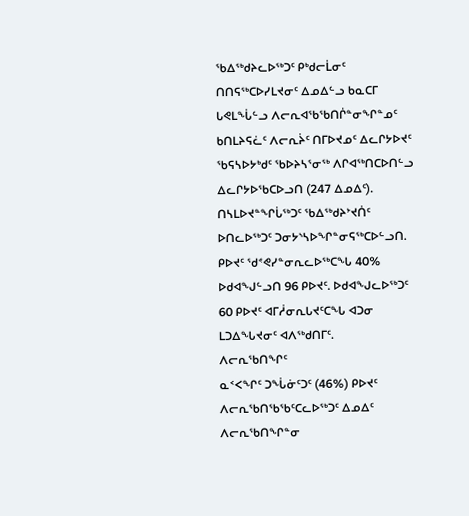ᖃᐃᖅᑯᔨᓚᐅᖅᑐᑦ ᑭᒃᑯᓕᒫᓂᑦ ᑎᑎᕋᖅᑕᐅᓯᒪᔪᓂᑦ ᐃᓄᐃᓪᓗ ᑲᓇᑕᒥ ᒐᕙᒪᖔᓪᓗ ᐱᓕᕆᐊᖃᖃᑎᒌᓐᓂᖏᓐᓄᑦ ᑲᑎᒪᔨᕋᓛᑦ ᐱᓕᕆᔩᑦ ᑎᒥᐅᔪᓄᑦ ᐃᓚᒋᔭᐅᔪᑦ ᖃᕋᓴᐅᔭᒃᑯᑦ ᖃᐅᔨᓴᕐᓂᖅ ᐱᒋᐊᖅᑎᑕᐅᑎᓪᓗ ᐃᓚᒋᔭᐅᖃᑕᐅᓗᑎ (247 ᐃᓄᐃᑦ). ᑎᓴᒪᐅᔪᓐᖏᒑᖅᑐᑦ ᖃᐃᖅᑯᔨᔾᔪᑏᑦ ᐅᑎᓚᐅᖅᑐᑦ ᑐᓂᔭᔅᓴᐅᖏᓐᓂᕋᖅᑕᐅᓪᓗᑎ. ᑭᐅᔪᑦ ᖁᕝᕙᓯᓐᓂᕆᓚᐅᖅᑕᖓ 40% ᐅᑯᐊᖑᓪᓗᑎ 96 ᑭᐅᔪᑦ. ᐅᑯᐊᖑᓚᐅᖅᑐᑦ 60 ᑭᐅᔪᑦ ᐊᒥᓲᓂᕆᒐᔪᑦᑕᖓ ᐊᑐᓂ ᒪᑐᐃᖓᔪᓂᑦ ᐊᐱᖅᑯᑎᒥᑦ.
ᐱᓕᕆᖃᑎᖏᑦ
ᓇᑉᐸᖏᑦ ᑐᖔᓃᑦᑐᑦ (46%) ᑭᐅᔪᑦ ᐱᓕᕆᖃᑎᖃᖃᑦᑕᓚᐅᖅᑐᑦ ᐃᓄᐃᑦ ᐱᓕᕆᖃᑎᖏᓐᓂ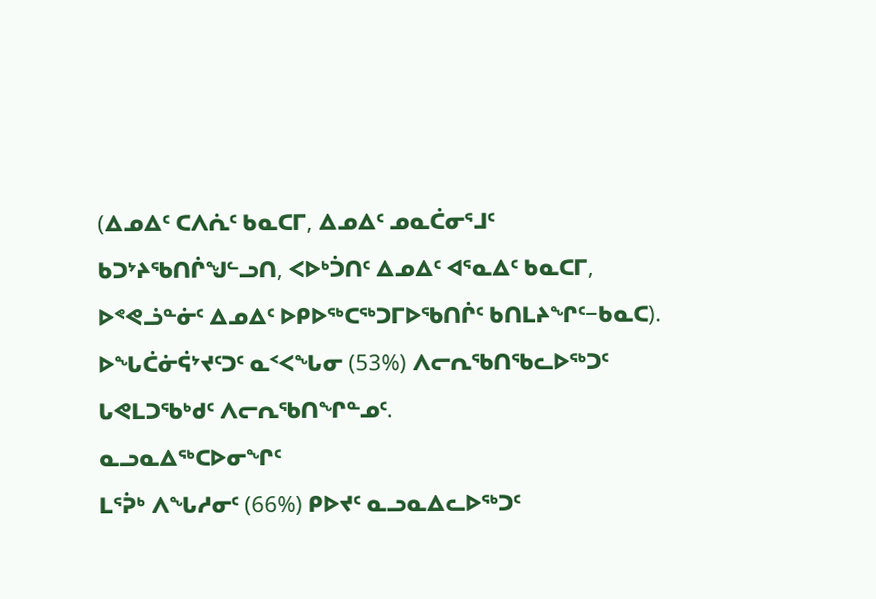(ᐃᓄᐃᑦ ᑕᐱᕇᑦ ᑲᓇᑕᒥ, ᐃᓄᐃᑦ ᓄᓇᑖᓂᕐᒧᑦ ᑲᑐᔾᔨᖃᑎᒌᖑᓪᓗᑎ, ᐸᐅᒃᑑᑎᑦ ᐃᓄᐃᑦ ᐊᕐᓇᐃᑦ ᑲᓇᑕᒥ, ᐅᕝᕙᓘᓐᓃᑦ ᐃᓄᐃᑦ ᐅᑭᐅᖅᑕᖅᑐᒥᐅᖃᑎᒌᑦ ᑲᑎᒪᔨᖏᑦ−ᑲᓇᑕ). ᐅᖓᑖᓃᕌᔾᔪᑦᑐᑦ ᓇᑉᐸᖓᓂ (53%) ᐱᓕᕆᖃᑎᖃᓚᐅᖅᑐᑦ ᒐᕙᒪᑐᖃᒃᑯᑦ ᐱᓕᕆᖃᑎᖏᓐᓄᑦ.
ᓇᓗᓇᐃᖅᑕᐅᓂᖏᑦ
ᒪᕐᕉᒃ ᐱᖓᓱᓂᑦ (66%) ᑭᐅᔪᑦ ᓇᓗᓇᐃᓚᐅᖅᑐᑦ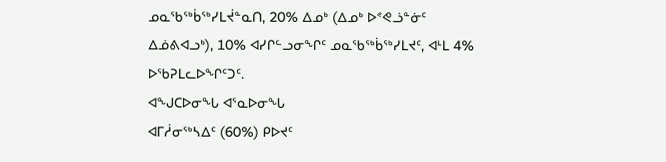ᓄᓇᖃᖅᑳᖅᓯᒪᔫᓐᓇᑎ, 20% ᐃᓄᒃ (ᐃᓄᒃ ᐅᕝᕙᓘᓐᓃᑦ ᐃᓅᕕᐊᓗᒃ), 10% ᐊᓯᒋᓪᓗᓂᖏᑦ ᓄᓇᖃᖅᑳᖅᓯᒪᔪᑦ, ᐊᒻᒪ 4% ᐅᖃᕈᒪᓚᐅᖏᑦᑐᑦ.
ᐊᖑᑕᐅᓂᖓ ᐊᕐᓇᐅᓂᖓ
ᐊᒥᓲᓂᖅᓴᐃᑦ (60%) ᑭᐅᔪᑦ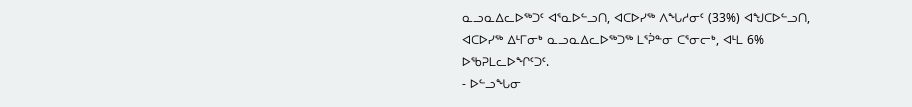ᓇᓗᓇᐃᓚᐅᖅᑐᑦ ᐊᕐᓇᐅᓪᓗᑎ, ᐊᑕᐅᓯᖅ ᐱᖓᓱᓂᑦ (33%) ᐊᖑᑕᐅᓪᓗᑎ, ᐊᑕᐅᓯᖅ ᐃᒻᒥᓂᒃ ᓇᓗᓇᐃᓚᐅᖅᑐᖅ ᒪᕐᕉᓐᓂ ᑕᕐᓂᓕᒃ, ᐊᒻᒪ 6% ᐅᖃᕈᒪᓚᐅᖏᑦᑐᑦ.
- ᐅᓪᓗᖓᓂ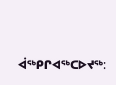ᐋᖅᑭᒋᐊᖅᑕᐅᔪᖅ: